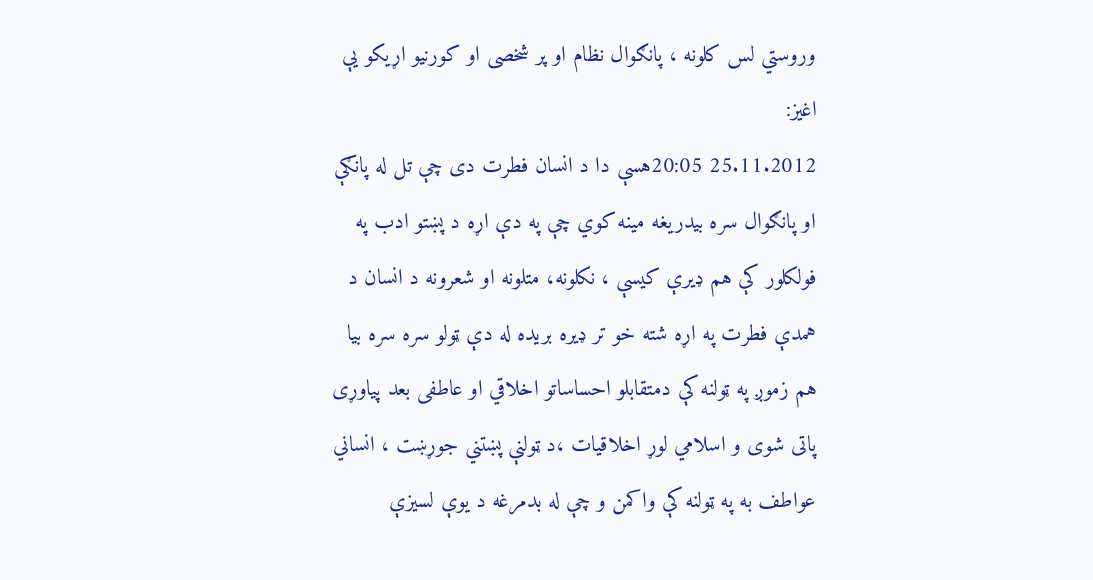وروستي لس کلونه ، پانګوال نظام او پر شخصی او کورنیو اړیکو یې اغیز:
25.11.2012 20:05هسې دا د انسان فطرت دی چې تل له پانګې او پانګوال سره بیدریغه مینه کوي چې په دې اړه د پښتو ادب په فولکلور کې هم ډیرې کیسې ، نکلونه، متلونه او شعرونه د انسان د همدې فطرت په اړه شته خو تر ډيره بریده له دې ټولو سره سره بیا هم زموږ په ټولنه کې دمتقابلو احساساتو اخلاقي او عاطفی بعد پیاوړی پاتی شوی و اسلامي لوړ اخلاقیات ،د ټولنې پښتني جوړښت ، انساني عواطف به په ټولنه کې واکمن و چې له بدمرغه د یوې لسیزې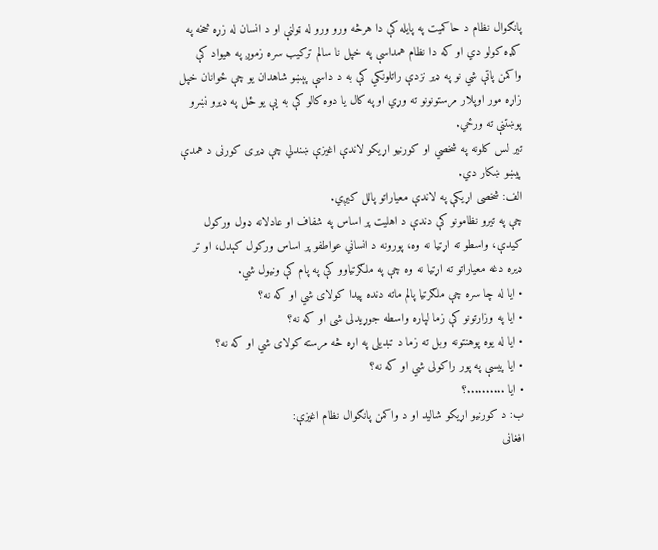پانګوال نظام د حاکمیت په پایله کې دا هرڅه ورو ورو له ټولنې او د انسان له زړه څخه په کډه کولو دي او که دا نظام همداسې په خپل نا سالم ترکیب سره زموږ په هیواد کې واکمن پاتې شي نو په ډير نزدې راتلونکي کې به د داسې پېښو شاهدان یو چې ځوانان خپل زاړه مور اوپلار مرستونونو ته وړي او په کال یا دوه کالو کې به يې يو ځل په ډيرو نښرو پوښتنې ته ورځي.
تیر لس کلونه په شخصي او کورنیو اړیکو لاندې اغیزې ښندلي چې ډيری کورنی د همدې پیښو ښکار دي.
الف: شخصی اړیکې په لاندې معیاراتو پالل کیږي.
چې په تیرو نظامونو کې دندې د اهلیت پر اساس په شفاف او عادلانه ډول ورکول کیدې، واسطو ته اړتیا نه وه، پورونه د انساني عواطفو پر اساس ورکول کېدل، او تر ډيره دغه معیاراتو ته اړتیا نه وه چې په ملګرتیاوو کې په پام کې ونیول شي.
• ایا له چا سره چې ملګرتیا پالم ماته دنده پیدا کولای شي او که نه؟
• ایا په وزارتونو کې زما لپاره واسطه جوړیدلی شی او که نه؟
• ایا له یوه پوهنتونه وبل ته زما د تبدیلی په اړه څه مرسته کولای شي او که نه؟
• ایا پیسې په پور راکولی شي او که نه؟
• ایا ..........؟
ب: د کورنیو اړیکو شالید او د واکمن پانګوال نظام اغیزې:
افغانی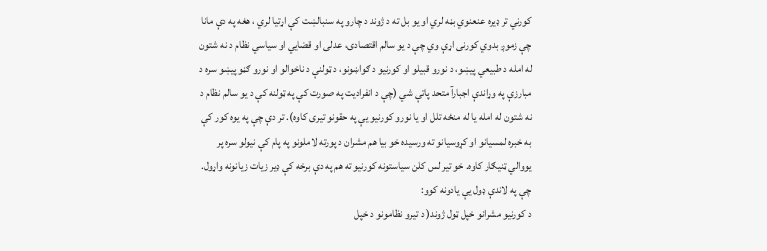کورني تر ډيره عنعنوي بڼه لري او یو بل ته د ژوند د چارو په سنبالښت کې اړتیا لري ، هغه په دې مانا چې زموږ بدوي کورنی اړې وي چې د یو سالم اقتصادی، عدلی او قضايي او سیاسي نظام د نه شتون له امله د طبیعي پیښو، د نورو قبیلو او کورنیو د ګواښونو، د ټولنې د ناخوالو او نورو ګڼو پیښو سره د مبارزې په وړاندې اجبارآ متحد پاتې شي (چې د انفرادیت په صورت کې په ټولنه کې د یو سالم نظام د نه شتون له امله یا له منځه تلل او یا نورو کورنیو یې په حقونو تیری کاوه). تر دې چې په یوه کور کې به خبره لمسیانو او کړوسیانو ته ورسیده خو بیا هم مشران د پورته لاملونو په پام کې نیولو سره پر یووالي ټنیګار کاوه. خو تیر لس کلن سیاستونه کورنیو ته هم په دې برخه کې ډير زیات زیانونه واړول. چې په لاندې ډول یې یادونه کوو:
د کورنیو مشرانو خپل ټول ژوند( د تیرو نظامونو د خپل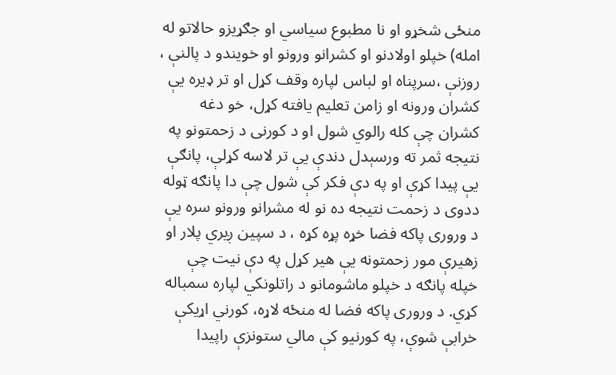منځی شخړو او نا مطبوع سیاسي او جګړیزو حالاتو له امله) خپلو اولادنو او کشرانو ورونو او خویندو د پالنې ، روزنې ،سرپناه او لباس لپاره وقف کړل او تر ډيره یې کشران ورونه او زامن تعلیم یافته کړل، خو دغه کشران چې کله رالوي شول او د کورنی د زحمتونو په نتیجه ثمر ته ورسېدل دندې یې تر لاسه کړلې، پانګې یې پیدا کړې او په دې فکر کې شول چې دا پانګه ټوله ددوی د زحمت نتیجه ده نو له مشرانو ورونو سره یې د وروری پاکه فضا خړه پړه کړه ، د سپین ږیري پلار او زهیرې مور زحمتونه یې هیر کړل په دې نیت چې خپله پانګه د خپلو ماشومانو د راتلونکي لپاره سمباله کړي. د وروری پاکه فضا له منځه لاړه، کورني اړیکې خرابې شوې، په کورنیو کې مالي ستونزې راپیدا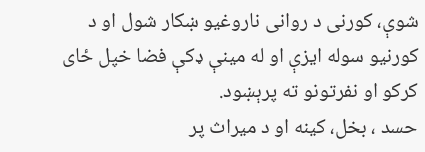شوې، کورنی د روانی ناروغیو ښکار شول او د کورنیو سوله ایزې او له مینې ډکې فضا خپل ځای کرکو او نفرتونو ته پرېښود.
حسد ، بخل، کینه او د میراث پر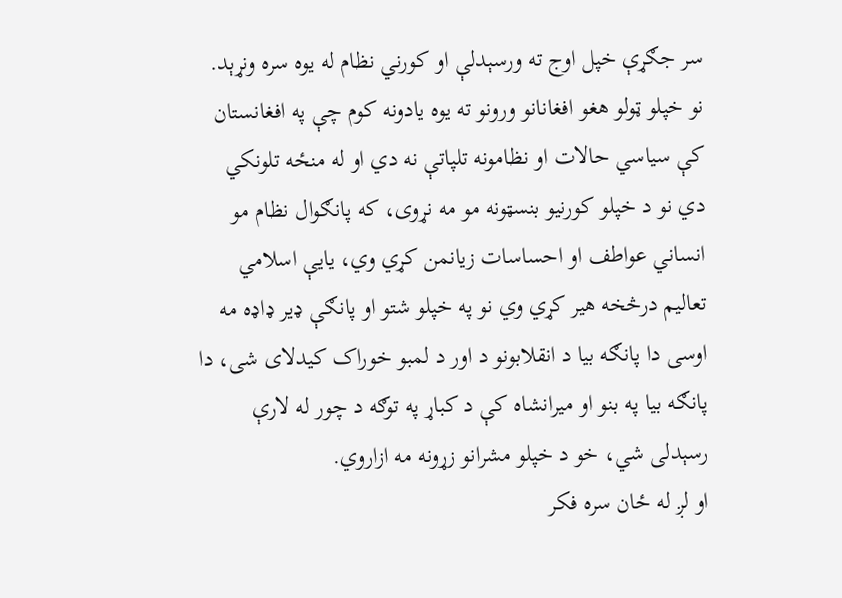سر جګړې خپل اوج ته ورسېدلې او کورني نظام له یوه سره ونړېد.
نو خپلو ټولو هغو افغانانو ورونو ته یوه یادونه کوم چې په افغانستان کې سیاسي حالات او نظامونه تلپاتې نه دي او له منځه تلونکي دي نو د خپلو کورنیو بنسټونه مو مه نړوی، که پانګوال نظام مو انساني عواطف او احساسات زیانمن کړي وي، یایې اسلامي تعالیم درڅخه هیر کړي وي نو په خپلو شتو او پانګې ډير ډاډه مه اوسی دا پانګه بیا د انقلابونو د اور د لمبو خوراک کیدلای شی، دا پانګه بیا په بنو او میرانشاه کې د کباړ په توګه د چور له لارې رسېدلی شي، خو د خپلو مشرانو زړونه مه ازاروي.
او لږ له ځان سره فکر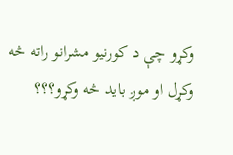وکړو چې د کورنیو مشرانو راته څه وکړل او موږ باید څه وکړو؟؟؟